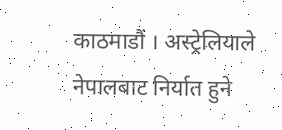काठमाडौं । अस्ट्रेलियाले नेपालबाट निर्यात हुने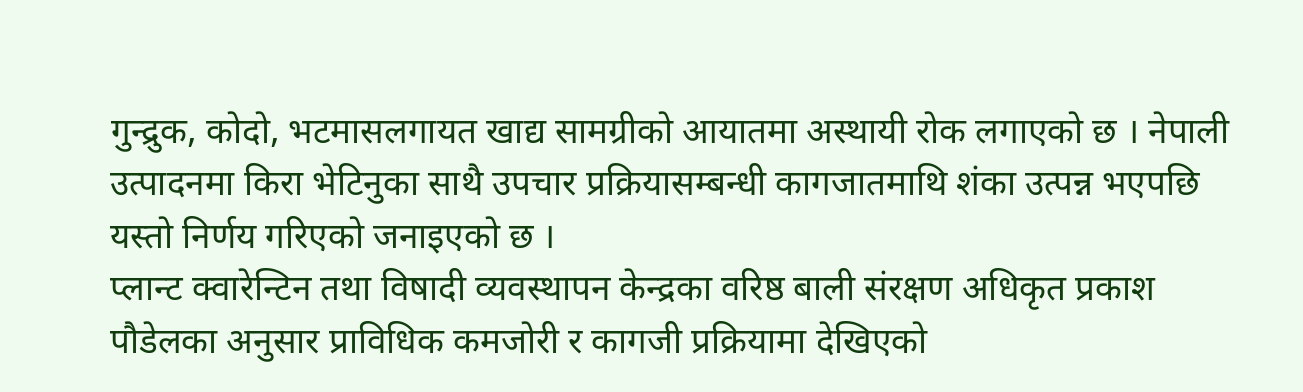गुन्द्रुक, कोदो, भटमासलगायत खाद्य सामग्रीको आयातमा अस्थायी रोक लगाएको छ । नेपाली उत्पादनमा किरा भेटिनुका साथै उपचार प्रक्रियासम्बन्धी कागजातमाथि शंका उत्पन्न भएपछि यस्तो निर्णय गरिएको जनाइएको छ ।
प्लान्ट क्वारेन्टिन तथा विषादी व्यवस्थापन केन्द्रका वरिष्ठ बाली संरक्षण अधिकृत प्रकाश पौडेलका अनुसार प्राविधिक कमजोरी र कागजी प्रक्रियामा देखिएको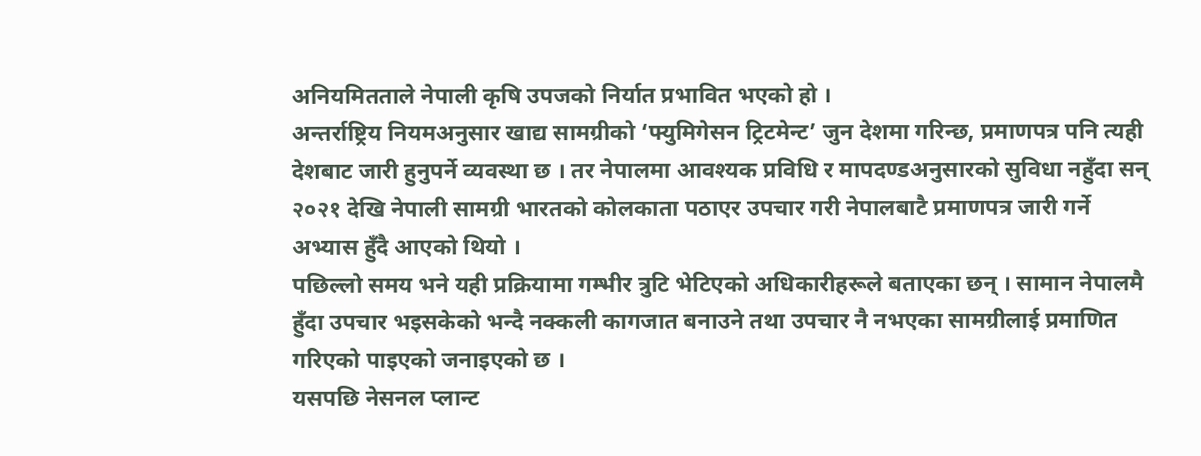अनियमितताले नेपाली कृषि उपजको निर्यात प्रभावित भएको हो ।
अन्तर्राष्ट्रिय नियमअनुसार खाद्य सामग्रीको ‘फ्युमिगेसन ट्रिटमेन्ट’ जुन देशमा गरिन्छ, प्रमाणपत्र पनि त्यही देशबाट जारी हुनुपर्ने व्यवस्था छ । तर नेपालमा आवश्यक प्रविधि र मापदण्डअनुसारको सुविधा नहुँदा सन् २०२१ देखि नेपाली सामग्री भारतको कोलकाता पठाएर उपचार गरी नेपालबाटै प्रमाणपत्र जारी गर्ने अभ्यास हुँदै आएको थियो ।
पछिल्लो समय भने यही प्रक्रियामा गम्भीर त्रुटि भेटिएको अधिकारीहरूले बताएका छन् । सामान नेपालमै हुँदा उपचार भइसकेको भन्दै नक्कली कागजात बनाउने तथा उपचार नै नभएका सामग्रीलाई प्रमाणित गरिएको पाइएको जनाइएको छ ।
यसपछि नेसनल प्लान्ट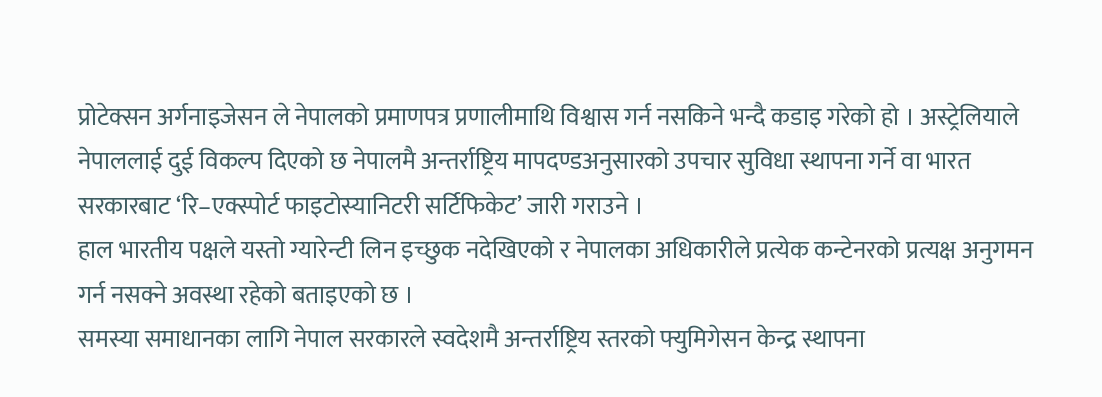प्रोटेक्सन अर्गनाइजेसन ले नेपालको प्रमाणपत्र प्रणालीमाथि विश्वास गर्न नसकिने भन्दै कडाइ गरेको हो । अस्ट्रेलियाले नेपाललाई दुई विकल्प दिएको छ नेपालमै अन्तर्राष्ट्रिय मापदण्डअनुसारको उपचार सुविधा स्थापना गर्ने वा भारत सरकारबाट ‘रि–एक्स्पोर्ट फाइटोस्यानिटरी सर्टिफिकेट’ जारी गराउने ।
हाल भारतीय पक्षले यस्तो ग्यारेन्टी लिन इच्छुक नदेखिएको र नेपालका अधिकारीले प्रत्येक कन्टेनरको प्रत्यक्ष अनुगमन गर्न नसक्ने अवस्था रहेको बताइएको छ ।
समस्या समाधानका लागि नेपाल सरकारले स्वदेशमै अन्तर्राष्ट्रिय स्तरको फ्युमिगेसन केन्द्र स्थापना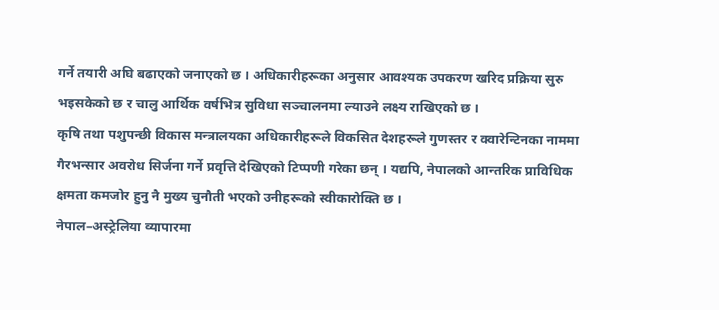गर्ने तयारी अघि बढाएको जनाएको छ । अधिकारीहरूका अनुसार आवश्यक उपकरण खरिद प्रक्रिया सुरु भइसकेको छ र चालु आर्थिक वर्षभित्र सुविधा सञ्चालनमा ल्याउने लक्ष्य राखिएको छ ।
कृषि तथा पशुपन्छी विकास मन्त्रालयका अधिकारीहरूले विकसित देशहरूले गुणस्तर र क्वारेन्टिनका नाममा गैरभन्सार अवरोध सिर्जना गर्ने प्रवृत्ति देखिएको टिप्पणी गरेका छन् । यद्यपि, नेपालको आन्तरिक प्राविधिक क्षमता कमजोर हुनु नै मुख्य चुनौती भएको उनीहरूको स्वीकारोक्ति छ ।
नेपाल–अस्ट्रेलिया व्यापारमा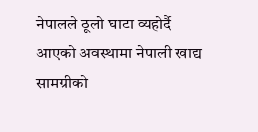नेपालले ठूलो घाटा व्यहोर्दै आएको अवस्थामा नेपाली खाद्य सामग्रीको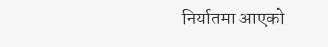निर्यातमा आएको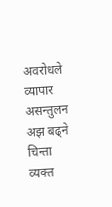अवरोधले व्यापार असन्तुलन अझ बढ्ने चिन्ता व्यक्त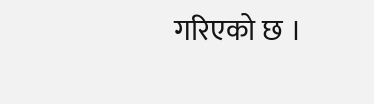गरिएको छ ।